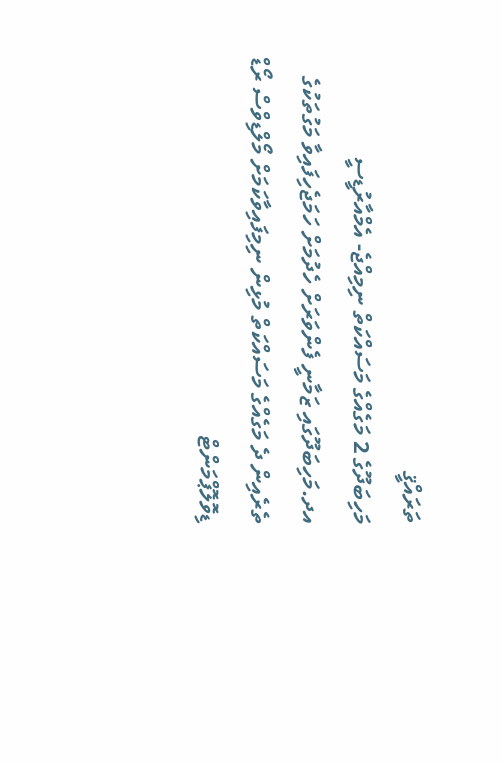ތަރައްޤީ
މަހިބަދޫގެ 2 މަގެއްގެ މަސައްކަތް ނިމިއްޖެ- އެމްއާރުޑީސީ
އދ.މަހިބަދޫގައި ޒަމާނީ ފެންވަރަށް ހެދުމަށް ހަމަޖެހިފައިވާ މަގުތަކުގެ ތެރެއިން ދެ މަގެއްގެ މަސައްކަތް މުޅިން ނިމިފައިވާކަމަށް މޯލްޑިވްސް ރޯޑް ޑިވޮލޮޕްމަންޓް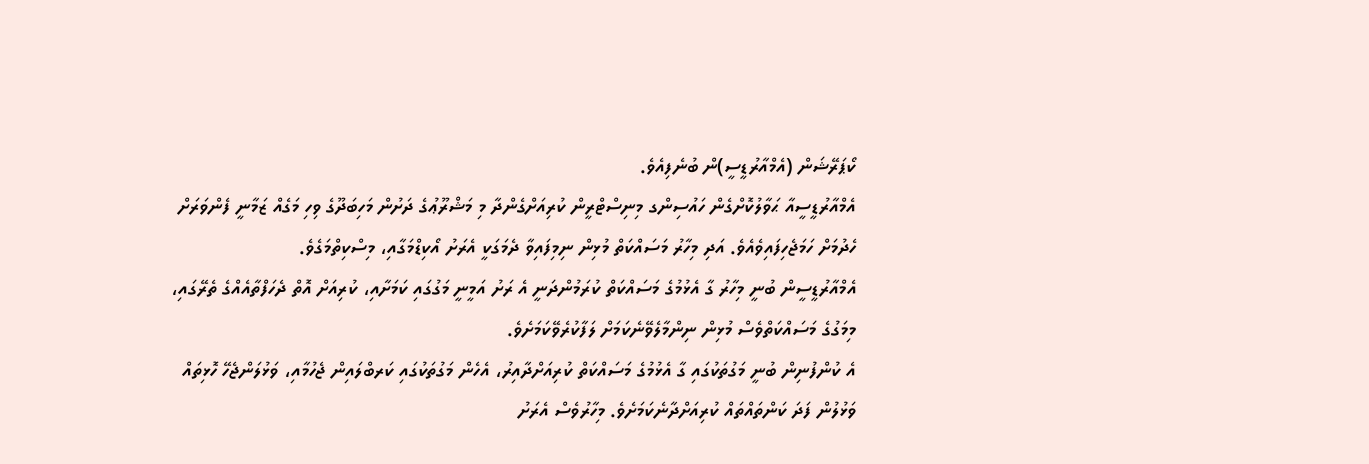ކޯޕަރޭޝަން (އެމްއާރުޑީސީ)ން ބުނެފިއެވެ.
އެމްއާރުޑީސީއާ ޙަވާލުކޮށްގެން ހައުސިންގ މިނިސްޓްރީން ކުރިއަށްގެންދާ މި މަޝްރޫޢުގެ ދަށުން މަހިބަދޫގެ ވިހި މަގެއް ޒަމާނީ ފެންވަރަށް ހެދުމަށް ހަމަޖެހިފައިވެއެވެ. އަދި މިހާރު މަސައްކަތް މުޅިން ނިމިފައިވާ ދެމަގަކީ އެރަށު އޯކިޑްމަގާއި، މިސްކިތްމަގެވެ.
އެމްއާރުޑީސީން ބުނީ މިހާރު ގާ އެޅުމުގެ މަސައްކަތް ކުރަމުންދަނީ އެ ރަށު އަމީނީ މަގުގައި ކަމަށާއި، ކުރިއަށް އޮތް ދެހަފްތާއެއްގެ ތެރޭގައި، މިމަގުގެ މަސައްކަތްވެސް މުޅިން ނިންމާލެވޭނެކަމަށް ލަފާކުރެވޭކަމަށެވެ.
އެ ކުންފުނިން ބުނީ މަގުތަކުގައި ގާ އެޅުމުގެ މަސައްކަތް ކުރިއަށްދާއިރު، އެހެން މަގުތަކުގައި ކަރބްލައިން ޖެހުމާއި، ވަޅުލަންޖެހޭ ހޮޅިތައް ވަޅުލުން ފަދަ ކަންތައްތައް ކުރިއަށްދާނެކަމަށެވެ. މިހާރުވެސް އެރަށު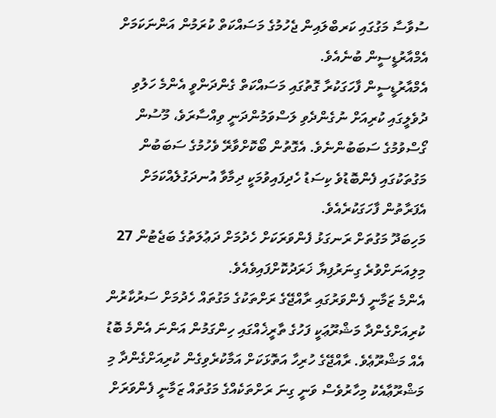ސުވާސާ މަގުގައި ކަރބްލައިން ޖެހުމުގެ މަސައްކަތް ކުރަމުން އަންނަކަމަށް އެމްއާރުޑީސީން ބުނެއެވެ.
އެމްއާރުޑީސީން ފާހަގަކުރާ ގޮތުގައި މަސައްކަތް ގެންދަންވީ އެންމެ ހަލުވި ދުވެލީގައި ކުރިއަށް ނުގެންދެވި ލަސްވަމުންދަނީ ވިއްސާރަވެ، މޫސުން ގޯސްވުމުގެ ސަބަބުންނެވެ. އެގޮތުން ބޯކޮށްވާރޭ ވެހުމުގެ ސަބަބުން މަގުތަކުގައި ފެންބޮޑުވެ ކިސަޑު ހެދިފައިވުމަކީ ދިމާވާ އުނދަގުލެއްކަމަށް އެފަރާތުން ފާހަގަކުރެއެވެ.
މަހިބަދޫ މަގުތަށް ރަނގަޅު ފެންވަރަކަށް ހެދުމަށް ދަޢުލަތުގެ ބަޖެޓުން 27 މިލިއަނަށްވުރެ ގިނަރުފިޔާ ޚަރަދުކޮށްފައިވެއެވެ.
އެންމެ ޒަމާނީ ފެންވަރުގައި ރާއްޖޭގެ ރަށްތަކުގެ މަގުތައް ހެދުމަށް ސަރުކާރުން ކުރިއަށްގެންދާ މަޝްރޫޢަކީ ފަހުގެ ތާރީޚެއްގައި ހިންގަމުން އަންނަ އެންމެ ބޮޑު އެއް މަޝްރޫޢެވެ. ރާއްޖޭގެ ހުރިހާ އަތޮޅަކަށް އަމާކުރެވިގެން ކުރިއަށްގެންދާ މި މަޝްރޫޢާއެކު މިހާރުވެސް ވަނީ ގިނަ ރަށްތަކެއްގެ މަގުތައް ޒަމާނީ ފެންވަރަށް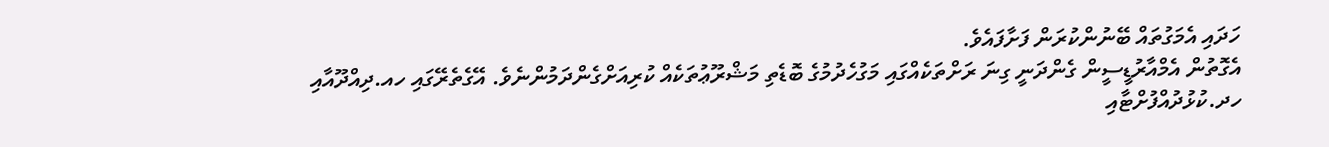ހަދައި އެމަގުތައް ބޭނުންކުރަން ފަށާފައެވެ.
އެގޮތުން އެމްއާރުޑީސީން ގެންދަނީ ގިނަ ރަށްތަކެއްގައި މަގުހެދުމުގެ ބޮޑެތި މަޝްރޫޢުތަކެއް ކުރިއަށްގެންދަމުންނެވެ. އޭގެތެރޭގައި ހއ.ދިއްދޫއާއި ހދ.ކުޅުދުއްފުށްޓާއި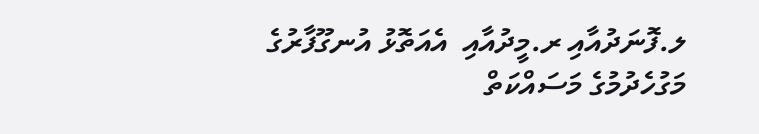ލ.ފޮނަދުއާއި ރ.މީދުއާއި  އެއަތޮޅު އުނގޫފާރުގެ މަގުހެދުމުގެ މަސައްކަތް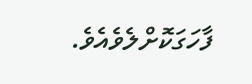ފާހަގަކޮށްލެވެއެވެ.